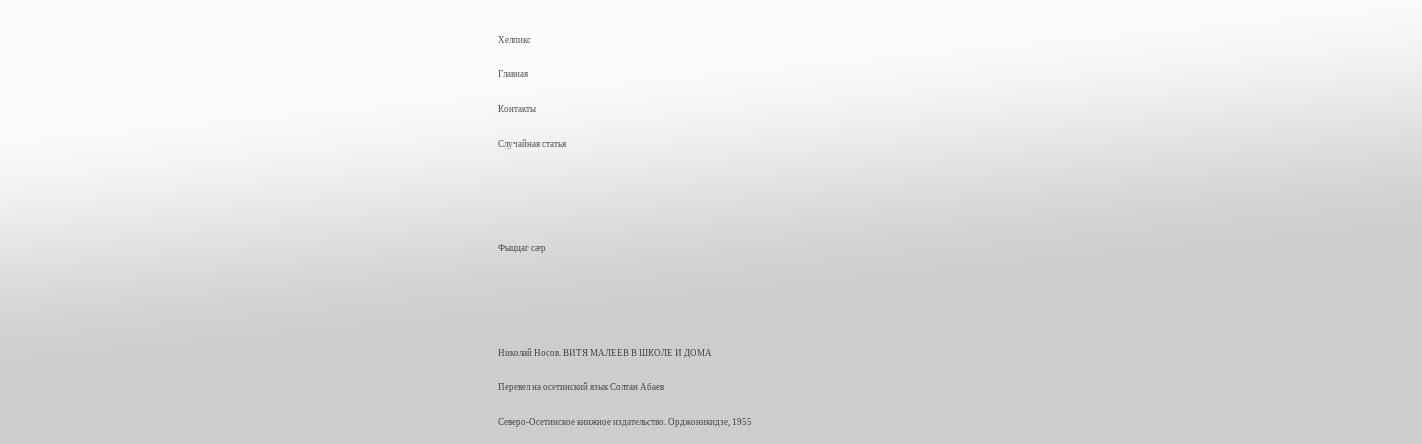Хелпикс

Главная

Контакты

Случайная статья





Фыццаг сæр





Николай Носов. ВИТЯ МАЛЕЕВ В ШКОЛЕ И ДОМА

Перевел на осетинский язык Солтан Абаев

Северо-Осетинское книжное издательство. Орджоникидзе, 1955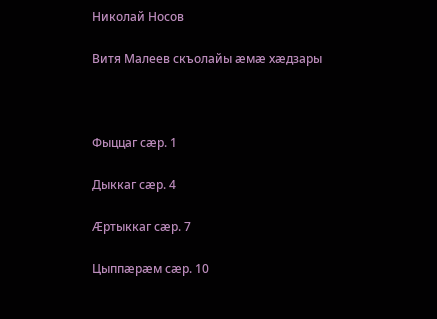Николай Носов

Витя Малеев скъолайы æмæ хæдзары



Фыццаг сæр. 1

Дыккаг сæр. 4

Æртыккаг сæр. 7

Цыппæрæм сæр. 10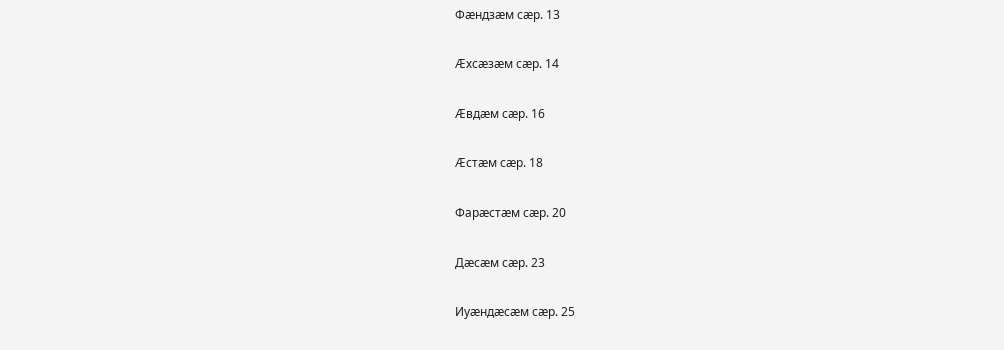Фæндзæм сæр. 13

Æхсæзæм сæр. 14

Æвдæм сæр. 16

Æстæм сæр. 18

Фарæстæм сæр. 20

Дæсæм сæр. 23

Иуæндæсæм сæр. 25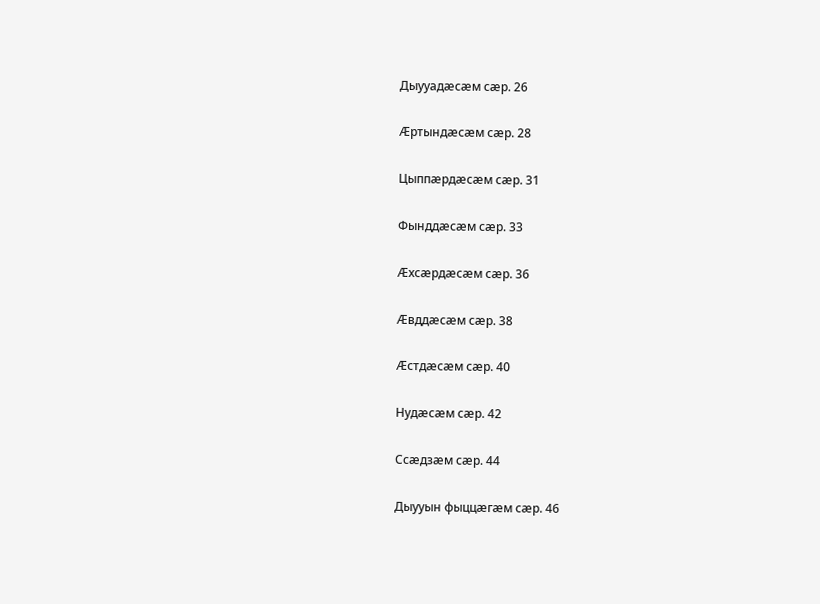Дыууадæсæм сæр. 26

Æртындæсæм сæр. 28

Цыппæрдæсæм сæр. 31

Фынддæсæм сæр. 33

Æхсæрдæсæм сæр. 36

Æвддæсæм сæр. 38

Æстдæсæм сæр. 40

Нудæсæм сæр. 42

Ссæдзæм сæр. 44

Дыууын фыццæгæм сæр. 46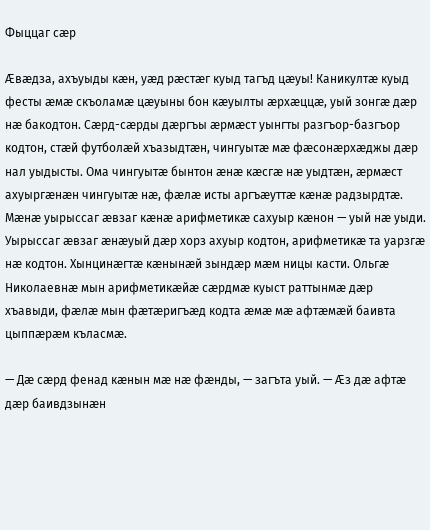Фыццаг сæр

Æвæдза, ахъуыды кæн, уæд рæстæг куыд тагъд цæуы! Каникултæ куыд фесты æмæ скъоламæ цæуыны бон кæуылты æрхæццæ, уый зонгæ дæр нæ бакодтон. Сæрд-сæрды дæргъы æрмæст уынгты разгъор-базгъор кодтон, стæй футболæй хъазыдтæн, чингуытæ мæ фæсонæрхæджы дæр нал уыдысты. Ома чингуытæ бынтон æнæ кæсгæ нæ уыдтæн, æрмæст ахуыргæнæн чингуытæ нæ, фæлæ исты аргъæуттæ кæнæ радзырдтæ. Мæнæ уырыссаг æвзаг кæнæ арифметикæ сахуыр кæнон — уый нæ уыди. Уырыссаг æвзаг æнæуый дæр хорз ахуыр кодтон, арифметикæ та уарзгæ нæ кодтон. Хынцинæгтæ кæнынæй зындæр мæм ницы касти. Ольгæ Николаевнæ мын арифметикæйæ сæрдмæ куыст раттынмæ дæр хъавыди, фæлæ мын фæтæригъæд кодта æмæ мæ афтæмæй баивта цыппæрæм къласмæ.

— Дæ сæрд фенад кæнын мæ нæ фæнды, — загъта уый. — Æз дæ афтæ дæр баивдзынæн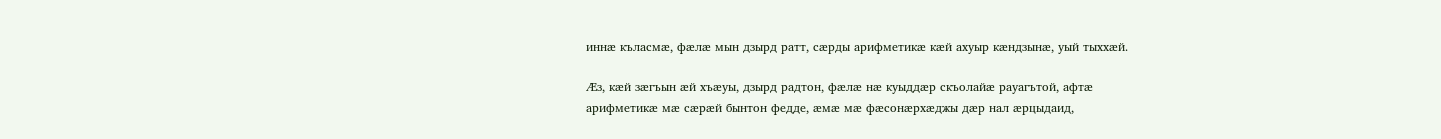иннæ къласмæ, фæлæ мын дзырд ратт, сæрды арифметикæ кæй ахуыр кæндзынæ, уый тыххæй.

Æз, кæй зæгъын æй хъæуы, дзырд радтон, фæлæ нæ куыддæр скъолайæ рауагътой, афтæ арифметикæ мæ сæрæй бынтон федде, æмæ мæ фæсонæрхæджы дæр нал æрцыдаид,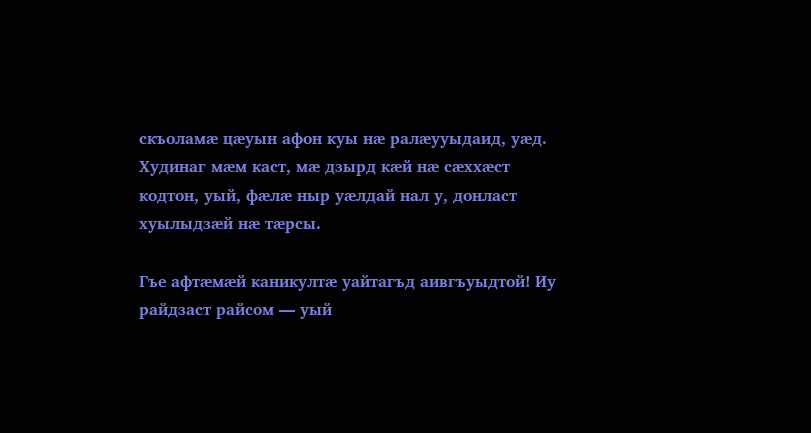скъоламæ цæуын афон куы нæ ралæууыдаид, уæд. Худинаг мæм каст, мæ дзырд кæй нæ сæххæст кодтон, уый, фæлæ ныр уæлдай нал у, донласт хуылыдзæй нæ тæрсы.

Гъе афтæмæй каникултæ уайтагъд аивгъуыдтой! Иу райдзаст райсом — уый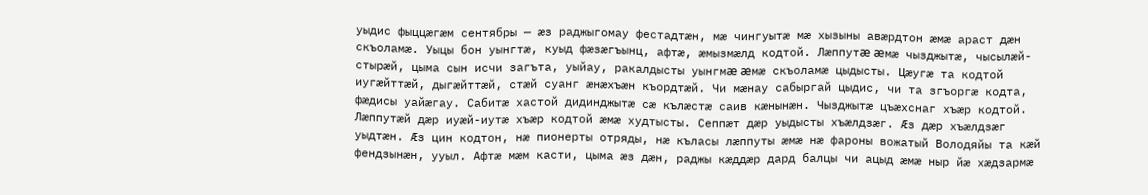уыдис фыццæгæм сентябры — æз раджыгомау фестадтæн, мæ чингуытæ мæ хызыны авæрдтон æмæ араст дæн скъоламæ. Уыцы бон уынгтæ, куыд фæзæгъынц, афтæ, æмызмæлд кодтой. Лæппутæ æмæ чызджытæ, чысылæй-стырæй, цыма сын исчи загъта, уыйау, ракалдысты уынгмæ æмæ скъоламæ цыдысты. Цæугæ та кодтой иугæйттæй, дыгæйттæй, стæй суанг æнæхъæн къордтæй. Чи мæнау сабыргай цыдис, чи та згъоргæ кодта, фæдисы уайæгау. Сабитæ хастой дидинджытæ сæ кълæстæ саив кæнынæн. Чызджытæ цъæхснаг хъæр кодтой. Лæппутæй дæр иуæй-иутæ хъæр кодтой æмæ худтысты. Сеппæт дæр уыдысты хъæлдзæг. Æз дæр хъæлдзæг уыдтæн. Æз цин кодтон, нæ пионерты отряды, нæ къласы лæппуты æмæ нæ фароны вожатый Володяйы та кæй фендзынæн, ууыл. Афтæ мæм касти, цыма æз дæн, раджы кæддæр дард балцы чи ацыд æмæ ныр йæ хæдзармæ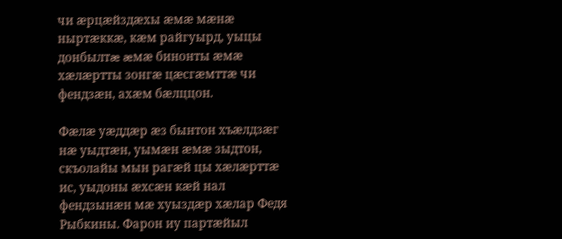чи æрцæйздæхы æмæ мæнæ ныртæккæ, кæм райгуырд, уыцы донбылтæ æмæ бинонты æмæ хæлæртты зонгæ цæсгæмттæ чи фендзæн, ахæм бæлццон.

Фæлæ уæддæр æз бынтон хъæлдзæг нæ уыдтæн, уымæн æмæ зыдтон, скъолайы мын рагæй цы хæлæрттæ ис, уыдоны æхсæн кæй нал фендзынæн мæ хуыздæр хæлар Федя Рыбкины. Фарон иу партæйыл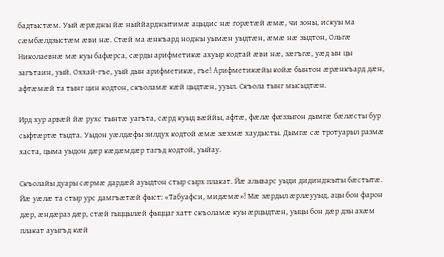бадтыстæм. Уый æрæджы йæ ныййарджытимæ ацыдис нæ горæтæй æмæ, чи зоны, искуы ма сæмбæлдзыстæм æви нæ. Стæй ма æнкъард ноджы уымæн уыдтæн, æмæ нæ зыдтон, Ольгæ Николаевнæ мæ куы бафæрса, сæрды арифметикæ ахуыр кодтай æви нæ, зæгъгæ, уæд ын цы загътаин, уый. Оххай-гъе, уый дын арифметикæ, гъе! Арифметикæйы койæ бынтон æрæнкъард дæн, афтæмæй та тынг цин кодтон, скъоламæ кæй цыдтæн, ууыл. Скъола тынг мысыдтæн.

Ирд хур арвæй йæ рухс тынтæ уагъта, сæрд куыд вæййы, афтæ, фæлæ фæззыгон дымгæ бæлæсты бур сыфтæртæ тыдта. Уыдон уæлдæфы зилдух кодтой æмæ зæхмæ хаудысты. Дымгæ сæ тротуарыл размæ хаста, цыма уыдон дæр кæдæмдæр тагъд кодтой, уыйау.

Скъолайы дуары сæрмæ дардæй ауыдтон стыр сырх плакат. Йæ алыварс уыди дидинджыты бæстытæ. Йæ уæлæ та стыр урс дамгъæтæй фыст: «Табуафси, мидæмæ»! Мæ зæрдыл æрлæууыд, ацы бон фарон дæр, æндæраз дæр, стæй гыццылæй фыццаг хатт скъоламæ куы æрцыдтæн, уыцы бон дæр дзы ахæм плакат ауыгъд кæй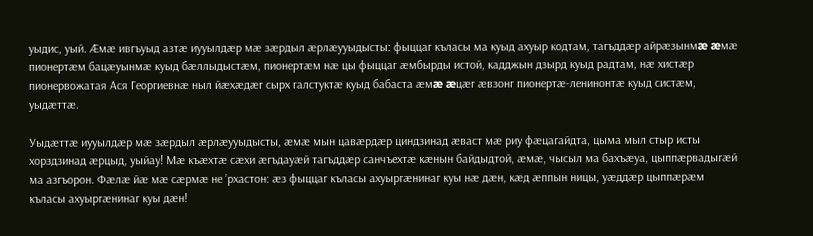уыдис, уый. Æмæ ивгъуыд азтæ иууылдæр мæ зæрдыл æрлæууыдысты: фыццаг къласы ма куыд ахуыр кодтам, тагъддæр айрæзынмæ æмæ пионертæм бацæуынмæ куыд бæллыдыстæм, пионертæм нæ цы фыццаг æмбырды истой, кадджын дзырд куыд радтам, нæ хистæр пионервожатая Ася Георгиевнæ ныл йæхæдæг сырх галстуктæ куыд бабаста æмæ æцæг æвзонг пионертæ-ленинонтæ куыд систæм, уыдæттæ.

Уыдæттæ иууылдæр мæ зæрдыл æрлæууыдысты, æмæ мын цавæрдæр циндзинад æваст мæ риу фæцагайдта, цыма мыл стыр исты хорздзинад æрцыд, уыйау! Мæ къæхтæ сæхи æгъдауæй тагъддæр санчъехтæ кæнын байдыдтой, æмæ, чысыл ма бахъæуа, цыппæрвадыгæй ма азгъорон. Фæлæ йæ мæ сæрмæ не ’рхастон: æз фыццаг къласы ахуыргæнинаг куы нæ дæн, кæд æппын ницы, уæддæр цыппæрæм къласы ахуыргæнинаг куы дæн!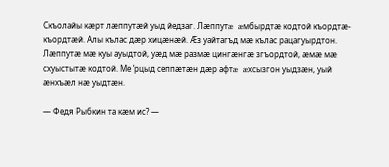Скъолайы кæрт лæппутæй уыд йедзаг. Лæппутæ æмбырдтæ кодтой къордтæ-къордтæй. Алы кълас дæр хицæнæй. Æз уайтагъд мæ кълас рацагуырдтон. Лæппутæ мæ куы ауыдтой, уæд мæ размæ цингæнгæ згъордтой, æмæ мæ схуыстытæ кодтой. Ме ’рцыд сеппæтæн дæр афтæ æхсызгон уыдзæн, уый æнхъæл нæ уыдтæн.

— Федя Рыбкин та кæм ис? —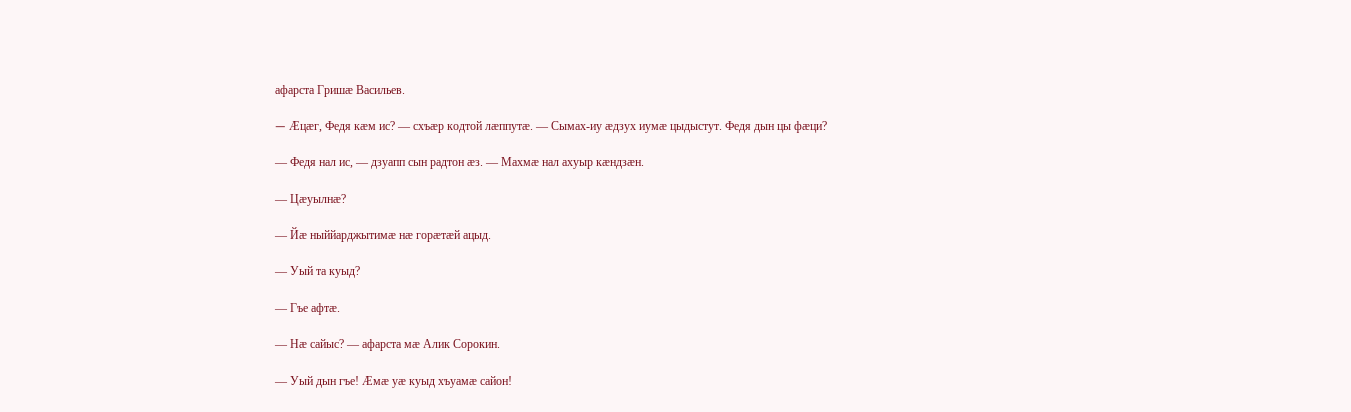афарста Гришæ Васильев.

— Æцæг, Федя кæм ис? — схъæр кодтой лæппутæ. — Сымах-иу æдзух иумæ цыдыстут. Федя дын цы фæци?

— Федя нал ис, — дзуапп сын радтон æз. — Махмæ нал ахуыр кæндзæн.

— Цæуылнæ?

— Йæ ныййарджытимæ нæ горæтæй ацыд.

— Уый та куыд?

— Гъе афтæ.

— Нæ сайыс? — афарста мæ Алик Сорокин.

— Уый дын гъе! Æмæ уæ куыд хъуамæ сайон!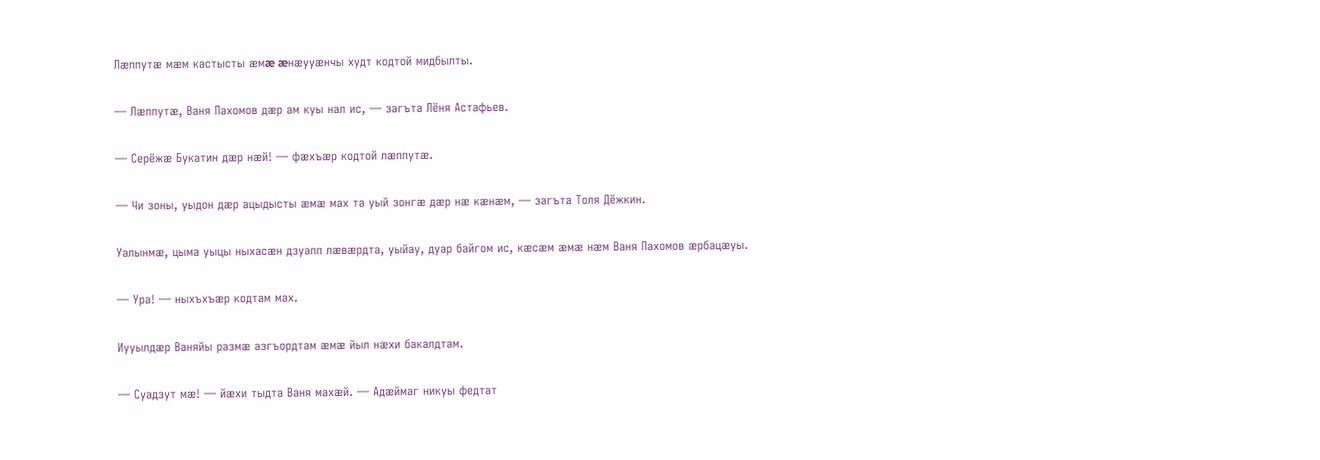Лæппутæ мæм кастысты æмæ æнæууæнчы худт кодтой мидбылты.

— Лæппутæ, Ваня Пахомов дæр ам куы нал ис, — загъта Лёня Астафьев.

— Серёжæ Букатин дæр нæй! — фæхъæр кодтой лæппутæ.

— Чи зоны, уыдон дæр ацыдысты æмæ мах та уый зонгæ дæр нæ кæнæм, — загъта Толя Дёжкин.

Уалынмæ, цыма уыцы ныхасæн дзуапп лæвæрдта, уыйау, дуар байгом ис, кæсæм æмæ нæм Ваня Пахомов æрбацæуы.

— Ура! — ныхъхъæр кодтам мах.

Иууылдæр Ваняйы размæ азгъордтам æмæ йыл нæхи бакалдтам.

— Суадзут мæ! — йæхи тыдта Ваня махæй. — Адæймаг никуы федтат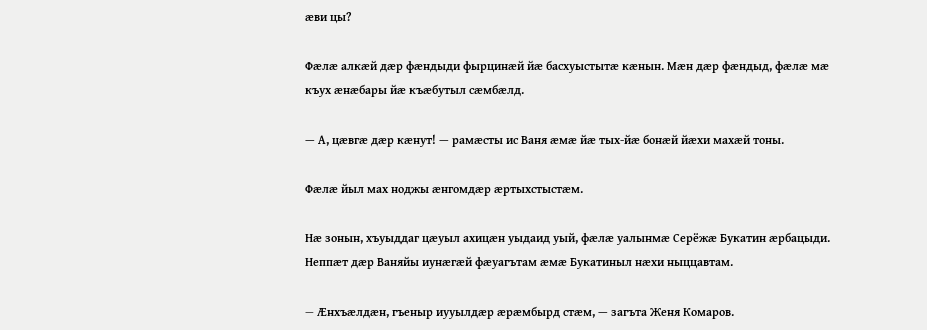æви цы?

Фæлæ алкæй дæр фæндыди фырцинæй йæ басхуыстытæ кæнын. Мæн дæр фæндыд, фæлæ мæ къух æнæбары йæ къæбутыл сæмбæлд.

— А, цæвгæ дæр кæнут! — рамæсты ис Ваня æмæ йæ тых-йæ бонæй йæхи махæй тоны.

Фæлæ йыл мах ноджы æнгомдæр æртыхстыстæм.

Нæ зонын, хъуыддаг цæуыл ахицæн уыдаид уый, фæлæ уалынмæ Серёжæ Букатин æрбацыди. Неппæт дæр Ваняйы иунæгæй фæуагътам æмæ Букатиныл нæхи ныццавтам.

— Æнхъæлдæн, гъеныр иууылдæр æрæмбырд стæм, — загъта Женя Комаров.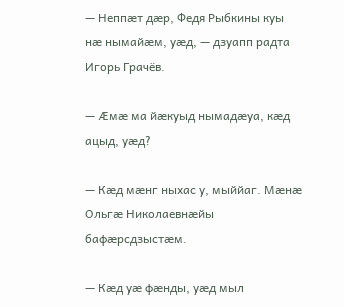— Неппæт дæр, Федя Рыбкины куы нæ нымайæм, уæд, — дзуапп радта Игорь Грачёв.

— Æмæ ма йæкуыд нымадæуа, кæд ацыд, уæд?

— Кæд мæнг ныхас у, мыййаг. Мæнæ Ольгæ Николаевнæйы бафæрсдзыстæм.

— Кæд уæ фæнды, уæд мыл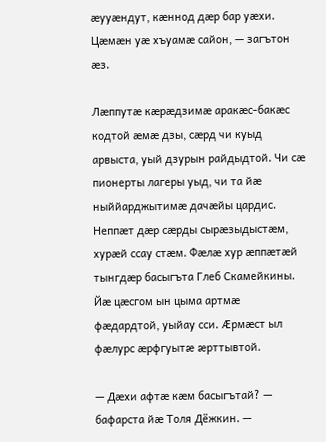æууæндут, кæннод дæр бар уæхи. Цæмæн уæ хъуамæ сайон, — загътон æз.

Лæппутæ кæрæдзимæ аракæс-бакæс кодтой æмæ дзы, сæрд чи куыд арвыста, уый дзурын райдыдтой. Чи сæ пионерты лагеры уыд, чи та йæ ныййарджытимæ дачæйы цардис. Неппæт дæр сæрды сырæзыдыстæм, хурæй ссау стæм. Фæлæ хур æппæтæй тынгдæр басыгъта Глеб Скамейкины. Йæ цæсгом ын цыма артмæ фæдардтой, уыйау сси. Æрмæст ыл фæлурс æрфгуытæ æрттывтой.

— Дæхи афтæ кæм басыгътай? — бафарста йæ Толя Дёжкин. —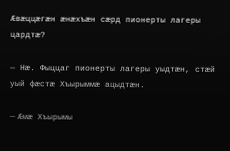Æвæццæгæн æнæхъæн сæрд пионерты лагеры цардтæ?

— Нæ. Фыццаг пионерты лагеры уыдтæн, стæй уый фæстæ Хъырыммæ ацыдтæн.

— Æмæ Хъырымы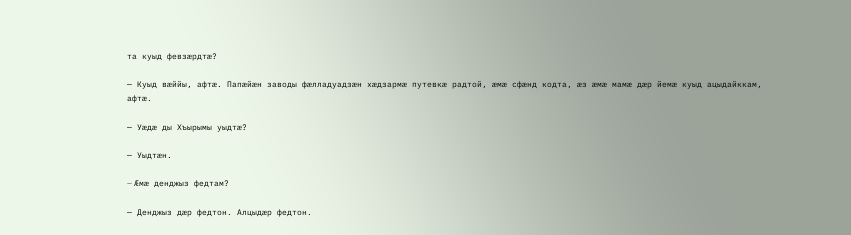та куыд февзæрдтæ?

— Куыд вæййы, афтæ. Папæйæн заводы фæлладуадзæн хæдзармæ путевкæ радтой, æмæ сфæнд кодта, æз æмæ мамæ дæр йемæ куыд ацыдайккам, афтæ.

— Уæдæ ды Хъырымы уыдтæ?

— Уыдтæн.

— Æмæ денджыз федтам?

— Денджыз дæр федтон. Алцыдæр федтон.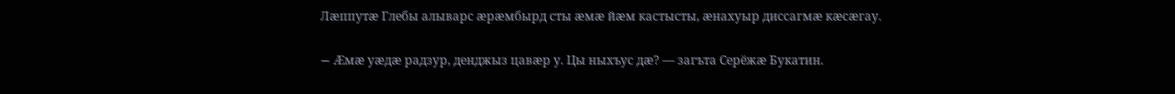Лæппутæ Глебы алыварс æрæмбырд сты æмæ йæм кастысты, æнахуыр диссагмæ кæсæгау.

— Æмæ уæдæ радзур, денджыз цавæр у. Цы ныхъус дæ? — загъта Серёжæ Букатин.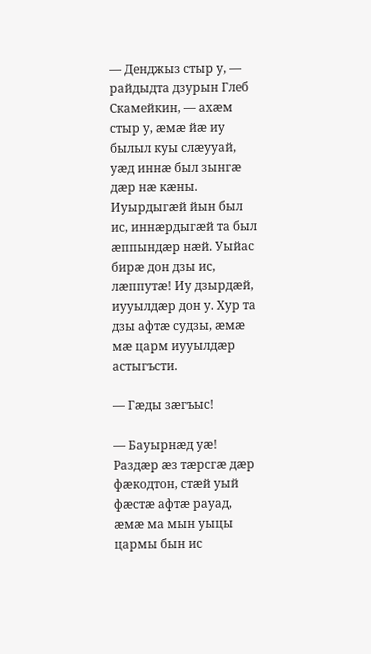— Денджыз стыр у, — райдыдта дзурын Глеб Скамейкин, — ахæм стыр у, æмæ йæ иу былыл куы слæууай, уæд иннæ был зынгæ дæр нæ кæны. Иуырдыгæй йын был ис, иннæрдыгæй та был æппындæр нæй. Уыйас бирæ дон дзы ис, лæппутæ! Иу дзырдæй, иууылдæр дон у. Хур та дзы афтæ судзы, æмæ мæ царм иууылдæр астыгъсти.

— Гæды зæгъыс!

— Бауырнæд уæ! Раздæр æз тæрсгæ дæр фæкодтон, стæй уый фæстæ афтæ рауад, æмæ ма мын уыцы цармы бын ис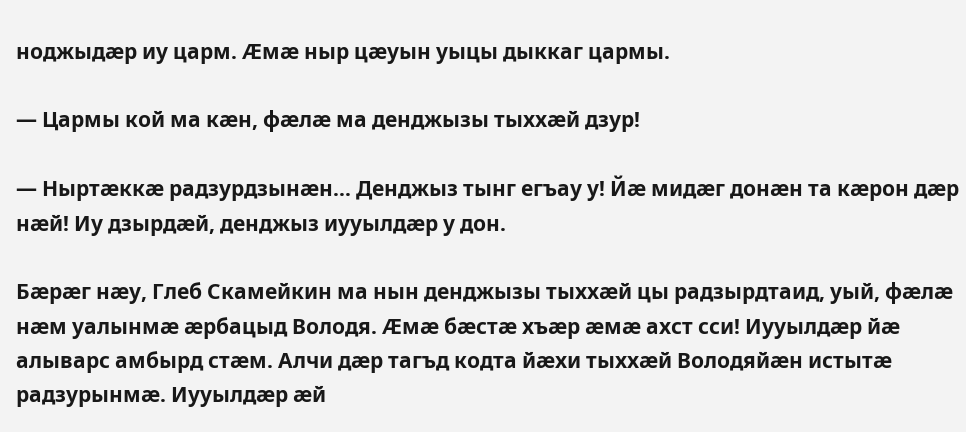ноджыдæр иу царм. Æмæ ныр цæуын уыцы дыккаг цармы.

— Цармы кой ма кæн, фæлæ ма денджызы тыххæй дзур!

— Ныртæккæ радзурдзынæн... Денджыз тынг егъау у! Йæ мидæг донæн та кæрон дæр нæй! Иу дзырдæй, денджыз иууылдæр у дон.

Бæрæг нæу, Глеб Скамейкин ма нын денджызы тыххæй цы радзырдтаид, уый, фæлæ нæм уалынмæ æрбацыд Володя. Æмæ бæстæ хъæр æмæ ахст сси! Иууылдæр йæ алыварс амбырд стæм. Алчи дæр тагъд кодта йæхи тыххæй Володяйæн истытæ радзурынмæ. Иууылдæр æй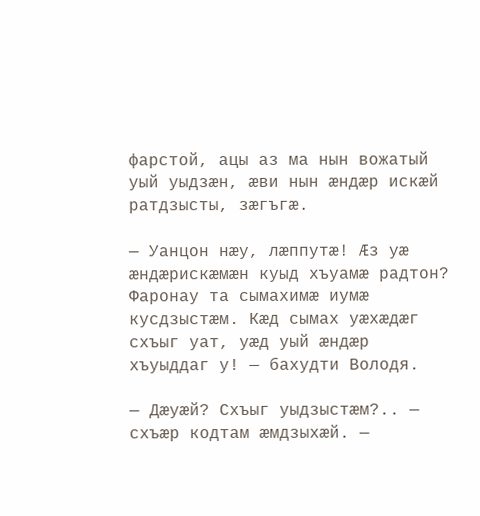фарстой, ацы аз ма нын вожатый уый уыдзæн, æви нын æндæр искæй ратдзысты, зæгъгæ.

— Уанцон нæу, лæппутæ! Æз уæ æндæрискæмæн куыд хъуамæ радтон? Фаронау та сымахимæ иумæ кусдзыстæм. Кæд сымах уæхæдæг схъыг уат, уæд уый æндæр хъуыддаг у! — бахудти Володя.

— Дæуæй? Схъыг уыдзыстæм?.. — схъæр кодтам æмдзыхæй. —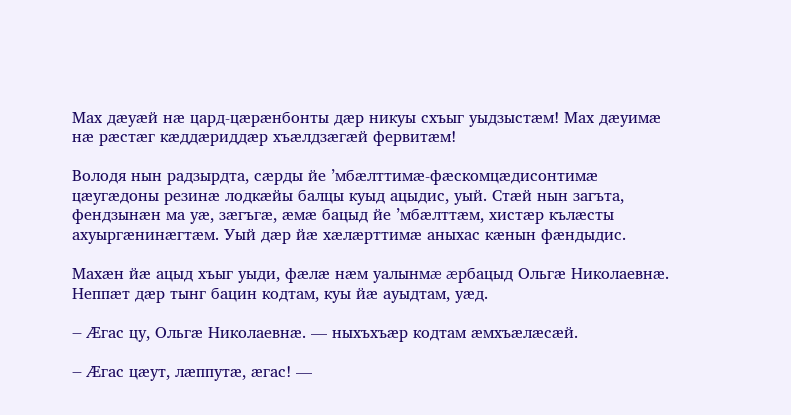Мах дæуæй нæ цард-цæрæнбонты дæр никуы схъыг уыдзыстæм! Мах дæуимæ нæ рæстæг кæддæриддæр хъæлдзæгæй фервитæм!

Володя нын радзырдта, сæрды йе ’мбæлттимæ-фæскомцæдисонтимæ цæугæдоны резинæ лодкæйы балцы куыд ацыдис, уый. Стæй нын загъта, фендзынæн ма уæ, зæгъгæ, æмæ бацыд йе ’мбæлттæм, хистæр кълæсты ахуыргæнинæгтæм. Уый дæр йæ хæлæрттимæ аныхас кæнын фæндыдис.

Махæн йæ ацыд хъыг уыди, фæлæ нæм уалынмæ æрбацыд Ольгæ Николаевнæ. Неппæт дæр тынг бацин кодтам, куы йæ ауыдтам, уæд.

— Æгас цу, Ольгæ Николаевнæ. — ныхъхъæр кодтам æмхъæлæсæй.

— Æгас цæут, лæппутæ, æгас! —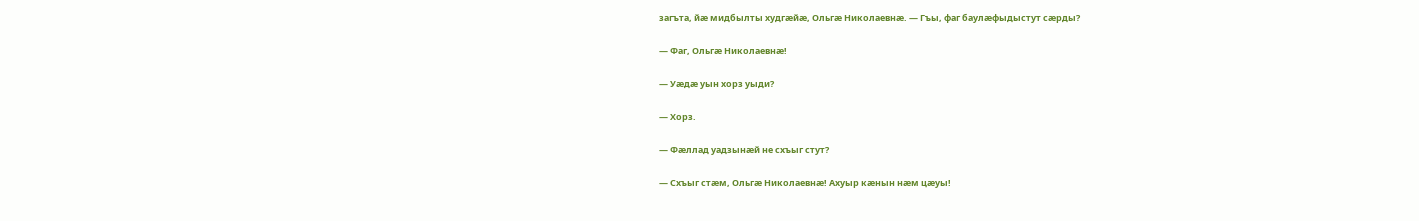загъта, йæ мидбылты худгæйæ, Ольгæ Николаевнæ. — Гъы, фаг баулæфыдыстут сæрды?

— Фаг, Ольгæ Николаевнæ!

— Уæдæ уын хорз уыди?

— Хорз.

— Фæллад уадзынæй не схъыг стут?

— Схъыг стæм, Ольгæ Николаевнæ! Ахуыр кæнын нæм цæуы!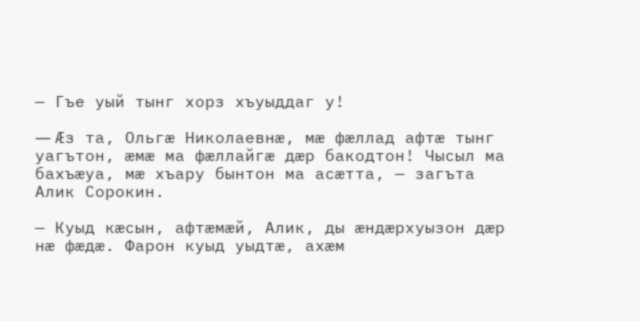— Гъе уый тынг хорз хъуыддаг у!

— Æз та, Ольгæ Николаевнæ, мæ фæллад афтæ тынг уагътон, æмæ ма фæллайгæ дæр бакодтон! Чысыл ма бахъæуа, мæ хъару бынтон ма асæтта, — загъта Алик Сорокин.

— Куыд кæсын, афтæмæй, Алик, ды æндæрхуызон дæр нæ фæдæ. Фарон куыд уыдтæ, ахæм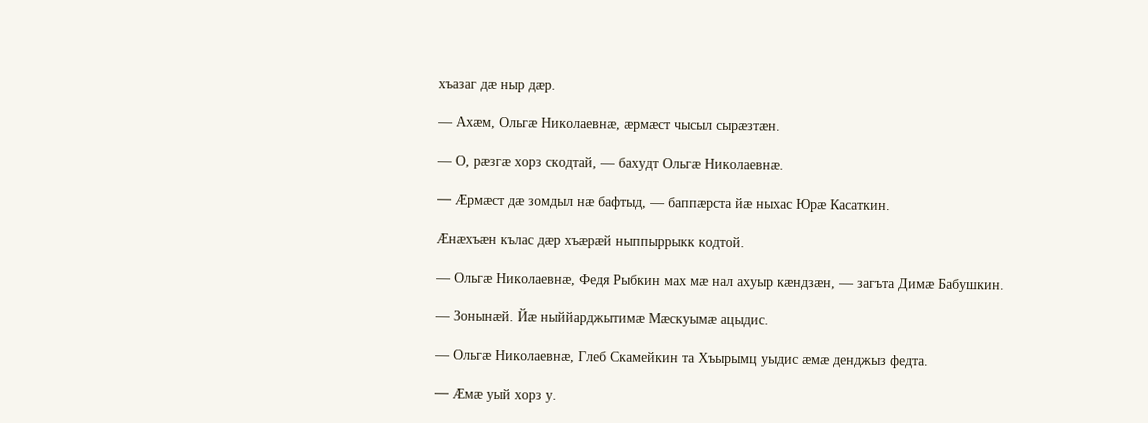хъазаг дæ ныр дæр.

— Ахæм, Ольгæ Николаевнæ, æрмæст чысыл сырæзтæн.

— О, рæзгæ хорз скодтай, — бахудт Ольгæ Николаевнæ.

— Æрмæст дæ зомдыл нæ бафтыд, — баппæрста йæ ныхас Юрæ Касаткин.

Æнæхъæн кълас дæр хъæрæй ныппыррыкк кодтой.

— Ольгæ Николаевнæ, Федя Рыбкин мах мæ нал ахуыр кæндзæн, — загъта Димæ Бабушкин.

— Зонынæй. Йæ ныййарджытимæ Мæскуымæ ацыдис.

— Ольгæ Николаевнæ, Глеб Скамейкин та Хъырымц уыдис æмæ денджыз федта.

— Æмæ уый хорз у.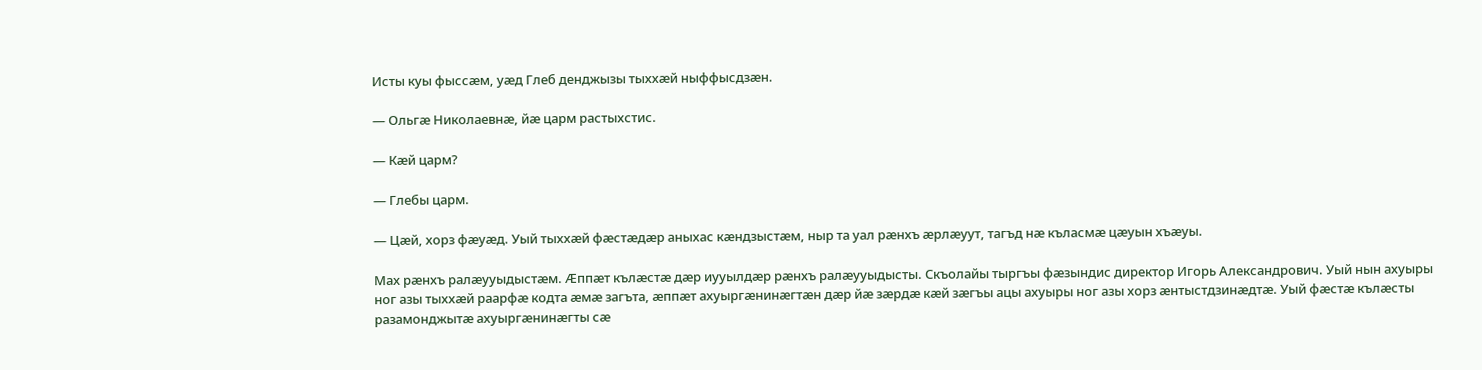Исты куы фыссæм, уæд Глеб денджызы тыххæй ныффысдзæн.

— Ольгæ Николаевнæ, йæ царм растыхстис.

— Кæй царм?

— Глебы царм.

— Цæй, хорз фæуæд. Уый тыххæй фæстæдæр аныхас кæндзыстæм, ныр та уал рæнхъ æрлæуут, тагъд нæ къласмæ цæуын хъæуы.

Мах рæнхъ ралæууыдыстæм. Æппæт кълæстæ дæр иууылдæр рæнхъ ралæууыдысты. Скъолайы тыргъы фæзындис директор Игорь Александрович. Уый нын ахуыры ног азы тыххæй раарфæ кодта æмæ загъта, æппæт ахуыргæнинæгтæн дæр йæ зæрдæ кæй зæгъы ацы ахуыры ног азы хорз æнтыстдзинæдтæ. Уый фæстæ кълæсты разамонджытæ ахуыргæнинæгты сæ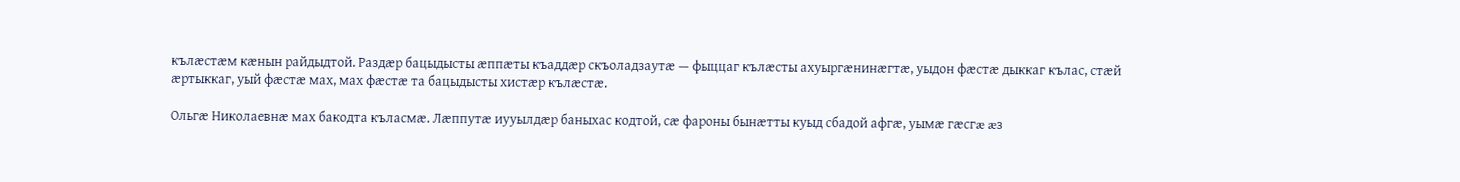кълæстæм кæнын райдыдтой. Раздæр бацыдысты æппæты къаддæр скъоладзаутæ — фыццаг кълæсты ахуыргæнинæгтæ, уыдон фæстæ дыккаг кълас, стæй æртыккаг, уый фæстæ мах, мах фæстæ та бацыдысты хистæр кълæстæ.

Ольгæ Николаевнæ мах бакодта къласмæ. Лæппутæ иууылдæр баныхас кодтой, сæ фароны бынæтты куыд сбадой афгæ, уымæ гæсгæ æз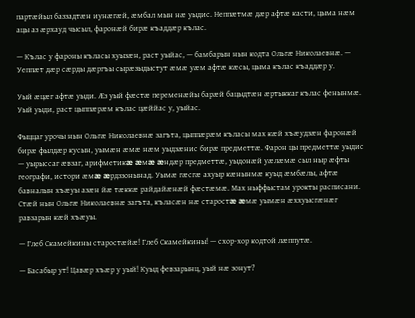партæйыл баззадтæн иунæгæй, æмбал мын нæ уыдис. Неппæтмæ дæр афтæ касти, цыма нæм ацы аз æрхауд чысыл, фаронæй бирæ къаддæр кълас.

— Кълас у фароны къласы хуызæн, раст уыйас, — бамбарын нын кодта Ольгæ Николаевнæ. — Уеппæт дæр сæрды дæргъы сырæзыдыстут æмæ уæм афтæ кæсы, цыма кълас къаддæр у.

Уый æцæг афтæ уыди. Æз уый фæстæ переменæйы барæй бацыдтæн æртыккаг кълас фенынмæ. Уый уыди, раст цыппæрæм кълас цæййас у, уыйас.

Фыццаг урочы нын Ольгæ Николаевнæ загъта, цыппæрæм къласы мах кæй хъæудзæн фаронæй бирæ фылдæр кусын, уымæн æмæ нæм уыдзæнис бирæ предметтæ. Фарон цы предметтæ уыдис — уырыссаг æвзаг, арифметикæ æмæ æндæр предметтæ, уыдонæй уæлæмæ сыл ныр æфты географи, истори æмæ æрдззонынад. Уымæ гæсгæ ахуыр кæнынмæ куыд æмбæлы, афтæ бавналын хъæуы азæн йæ тæккæ райдайæнæй фæстæмæ. Мах ныффыстам урокты расписани. Стæй нын Ольгæ Николаевнæ загъта, къласæн нæ старостæ æмæ уымæн æххуысгæнæг равзарын кæй хъæуы.

— Глеб Скамейкины старостæйæ! Глеб Скамейкины! — схор-хор кодтой лæппутæ.

— Басабыр ут! Цавæр хъæр у уый! Куыд февзарынц, уый нæ зонут?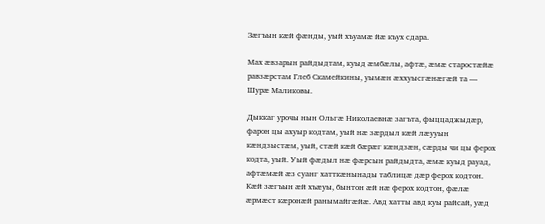Зæгъын кæй фæнды, уый хъуамæ йæ къух сдара.

Мах æвзарын райдыдтам, куыд æмбæлы, афтæ, æмæ старостæйæ равзæрстам Глеб Скамейкины, уымæн æххуысгæнæгæй та — Шурæ Маликовы.

Дыккаг урочы нын Ольгæ Николаевнæ загъта, фыццаджыдæр, фарон цы ахуыр кодтам, уый нæ зæрдыл кæй лæууын кæндзыстæм, уый, стæй кæй бæрæг кæндзæн, сæрды чи цы ферох кодта, уый. Уый фæдыл нæ фæрсын райдыдта, æмæ куыд рауад, афтæмæй æз суанг хатткæнынады таблицæ дæр ферох кодтон. Кæй зæгъын æй хъæуы, бынтон æй нæ ферох кодтон, фæлæ æрмæст кæронæй ранымайгæйæ. Авд хатты авд куы райсай, уæд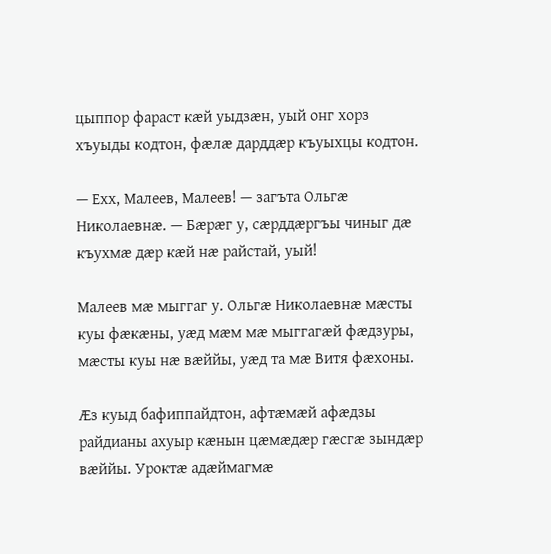цыппор фараст кæй уыдзæн, уый онг хорз хъуыды кодтон, фæлæ дарддæр къуыхцы кодтон.

— Ехх, Малеев, Малеев! — загъта Ольгæ Николаевнæ. — Бæрæг у, сæрддæргъы чиныг дæ къухмæ дæр кæй нæ райстай, уый!

Малеев мæ мыггаг у. Ольгæ Николаевнæ мæсты куы фæкæны, уæд мæм мæ мыггагæй фæдзуры, мæсты куы нæ вæййы, уæд та мæ Витя фæхоны.

Æз куыд бафиппайдтон, афтæмæй афæдзы райдианы ахуыр кæнын цæмæдæр гæсгæ зындæр вæййы. Уроктæ адæймагмæ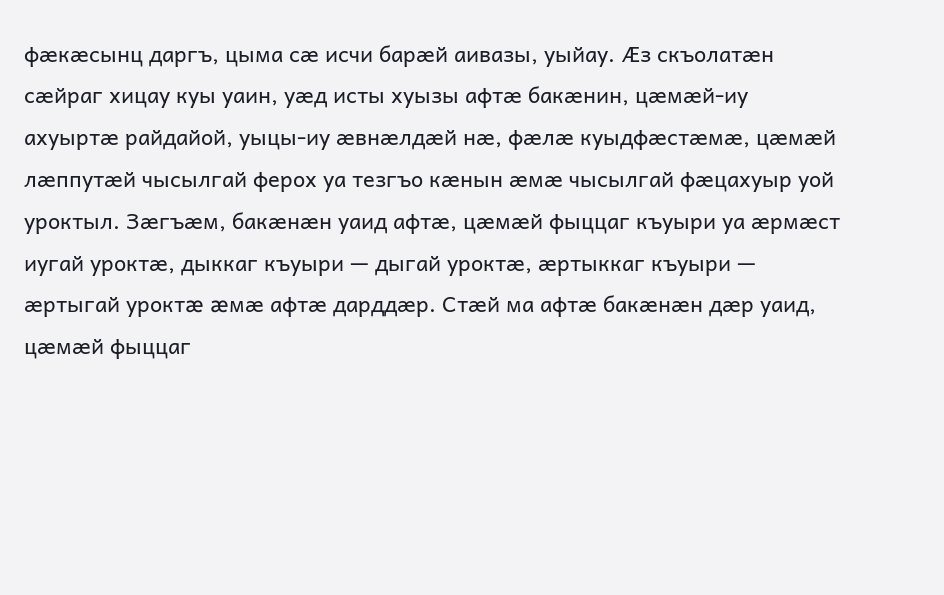фæкæсынц даргъ, цыма сæ исчи барæй аивазы, уыйау. Æз скъолатæн сæйраг хицау куы уаин, уæд исты хуызы афтæ бакæнин, цæмæй-иу ахуыртæ райдайой, уыцы-иу æвнæлдæй нæ, фæлæ куыдфæстæмæ, цæмæй лæппутæй чысылгай ферох уа тезгъо кæнын æмæ чысылгай фæцахуыр уой уроктыл. Зæгъæм, бакæнæн уаид афтæ, цæмæй фыццаг къуыри уа æрмæст иугай уроктæ, дыккаг къуыри — дыгай уроктæ, æртыккаг къуыри — æртыгай уроктæ æмæ афтæ дарддæр. Стæй ма афтæ бакæнæн дæр уаид, цæмæй фыццаг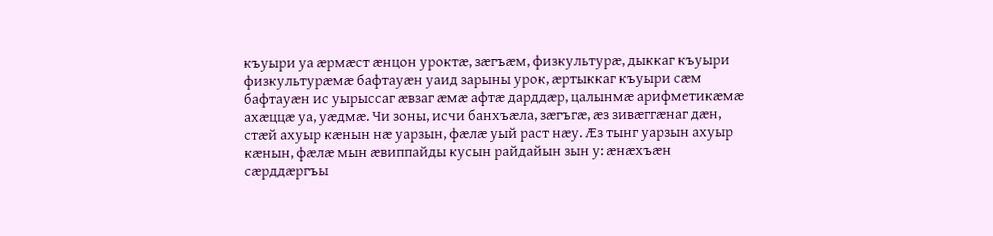къуыри уа æрмæст æнцон уроктæ, зæгъæм, физкультурæ, дыккаг къуыри физкультурæмæ бафтауæн уаид зарыны урок, æртыккаг къуыри сæм бафтауæн ис уырыссаг æвзаг æмæ афтæ дарддæр, цалынмæ арифметикæмæ ахæццæ уа, уæдмæ. Чи зоны, исчи банхъæла, зæгъгæ, æз зивæггæнаг дæн, стæй ахуыр кæнын нæ уарзын, фæлæ уый раст нæу. Æз тынг уарзын ахуыр кæнын, фæлæ мын æвиппайды кусын райдайын зын у: æнæхъæн сæрддæргъы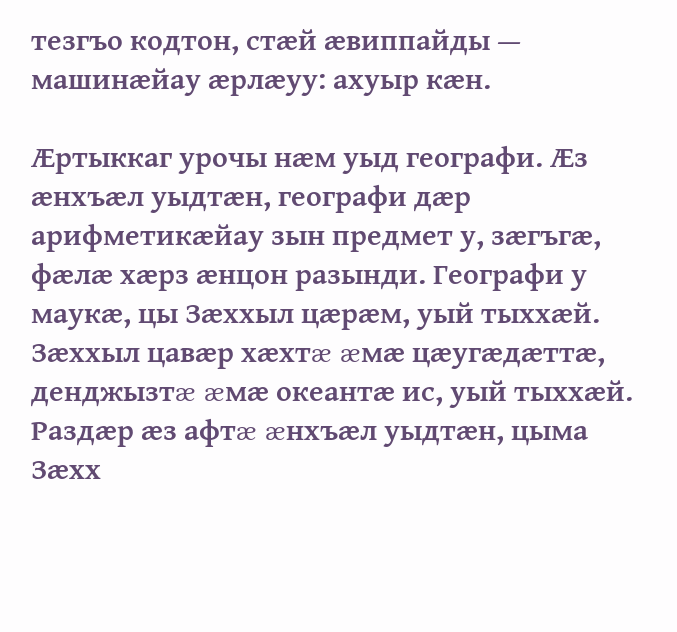тезгъо кодтон, стæй æвиппайды — машинæйау æрлæуу: ахуыр кæн.

Æртыккаг урочы нæм уыд географи. Æз æнхъæл уыдтæн, географи дæр арифметикæйау зын предмет у, зæгъгæ, фæлæ хæрз æнцон разынди. Географи у маукæ, цы Зæххыл цæрæм, уый тыххæй. Зæххыл цавæр хæхтæ æмæ цæугæдæттæ, денджызтæ æмæ океантæ ис, уый тыххæй. Раздæр æз афтæ æнхъæл уыдтæн, цыма Зæхх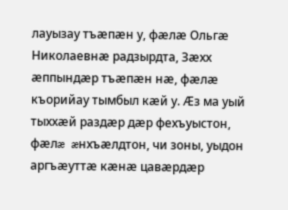лауызау тъæпæн у, фæлæ Ольгæ Николаевнæ радзырдта, Зæхх æппындæр тъæпæн нæ, фæлæ къорийау тымбыл кæй у. Æз ма уый тыххæй раздæр дæр фехъуыстон, фæлæ æнхъæлдтон, чи зоны, уыдон аргъæуттæ кæнæ цавæрдæр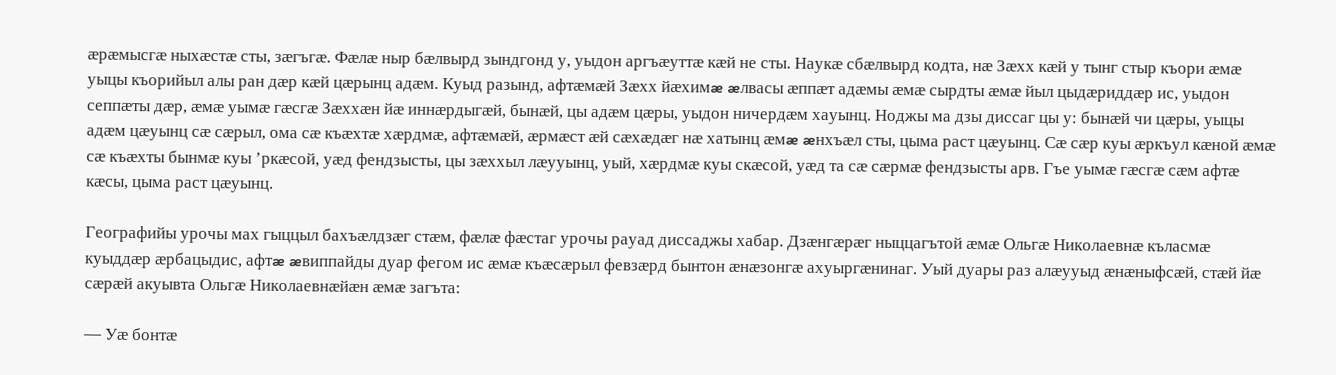æрæмысгæ ныхæстæ сты, зæгъгæ. Фæлæ ныр бæлвырд зындгонд у, уыдон аргъæуттæ кæй не сты. Наукæ сбæлвырд кодта, нæ Зæхх кæй у тынг стыр къори æмæ уыцы къорийыл алы ран дæр кæй цæрынц адæм. Куыд разынд, афтæмæй Зæхх йæхимæ æлвасы æппæт адæмы æмæ сырдты æмæ йыл цыдæриддæр ис, уыдон сеппæты дæр, æмæ уымæ гæсгæ Зæххæн йæ иннæрдыгæй, бынæй, цы адæм цæры, уыдон ничердæм хауынц. Ноджы ма дзы диссаг цы у: бынæй чи цæры, уыцы адæм цæуынц сæ сæрыл, ома сæ къæхтæ хæрдмæ, афтæмæй, æрмæст æй сæхæдæг нæ хатынц æмæ æнхъæл сты, цыма раст цæуынц. Сæ сæр куы æркъул кæной æмæ сæ къæхты бынмæ куы ’ркæсой, уæд фендзысты, цы зæххыл лæууынц, уый, хæрдмæ куы скæсой, уæд та сæ сæрмæ фендзысты арв. Гъе уымæ гæсгæ сæм афтæ кæсы, цыма раст цæуынц.

Географийы урочы мах гыццыл бахъæлдзæг стæм, фæлæ фæстаг урочы рауад диссаджы хабар. Дзæнгæрæг ныццагътой æмæ Ольгæ Николаевнæ къласмæ куыддæр æрбацыдис, афтæ æвиппайды дуар фегом ис æмæ къæсæрыл февзæрд бынтон æнæзонгæ ахуыргæнинаг. Уый дуары раз алæууыд æнæныфсæй, стæй йæ сæрæй акуывта Ольгæ Николаевнæйæн æмæ загъта:

— Уæ бонтæ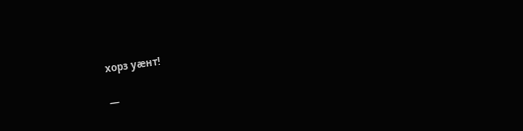хорз уæнт!

—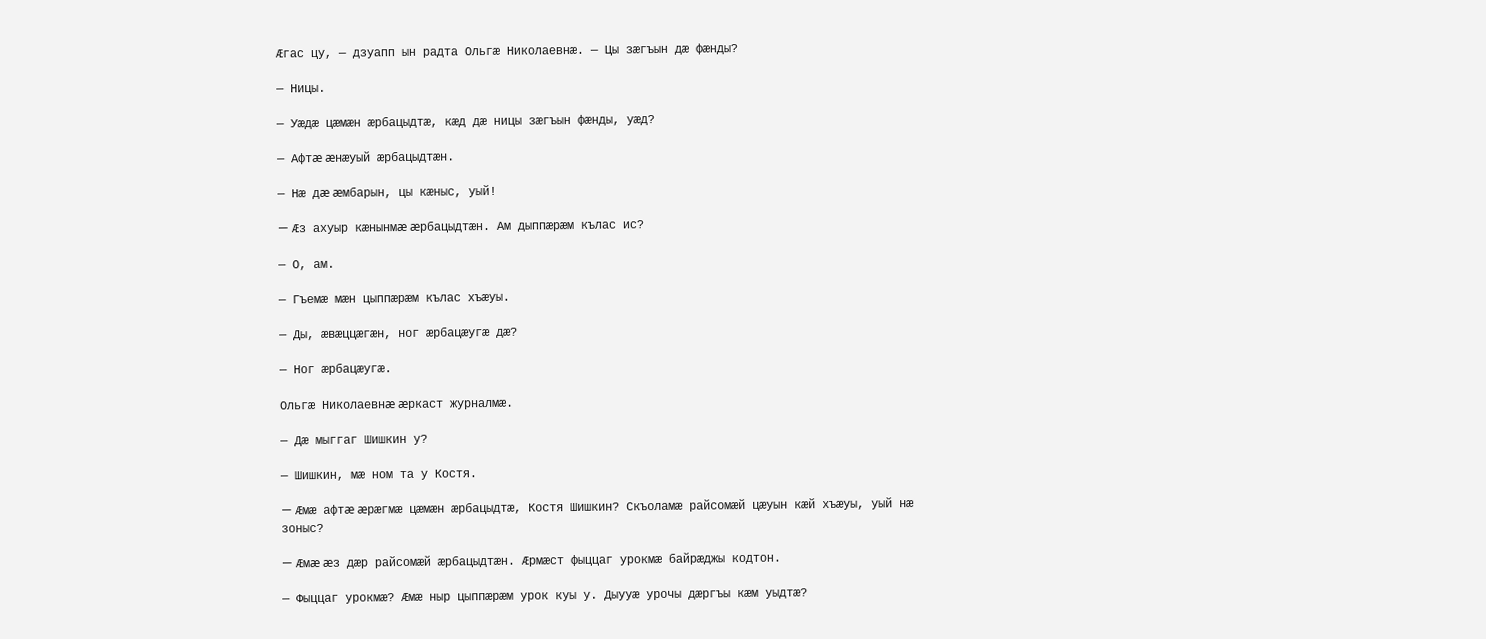Æгас цу, — дзуапп ын радта Ольгæ Николаевнæ. — Цы зæгъын дæ фæнды?

— Ницы.

— Уæдæ цæмæн æрбацыдтæ, кæд дæ ницы зæгъын фæнды, уæд?

— Афтæ æнæуый æрбацыдтæн.

— Нæ дæ æмбарын, цы кæныс, уый!

— Æз ахуыр кæнынмæ æрбацыдтæн. Ам дыппæрæм кълас ис?

— О, ам.

— Гъемæ мæн цыппæрæм кълас хъæуы.

— Ды, æвæццæгæн, ног æрбацæугæ дæ?

— Ног æрбацæугæ.

Ольгæ Николаевнæ æркаст журналмæ.

— Дæ мыггаг Шишкин у?

— Шишкин, мæ ном та у Костя.

— Æмæ афтæ æрæгмæ цæмæн æрбацыдтæ, Костя Шишкин? Скъоламæ райсомæй цæуын кæй хъæуы, уый нæ зоныс?

— Æмæ æз дæр райсомæй æрбацыдтæн. Æрмæст фыццаг урокмæ байрæджы кодтон.

— Фыццаг урокмæ? Æмæ ныр цыппæрæм урок куы у. Дыууæ урочы дæргъы кæм уыдтæ?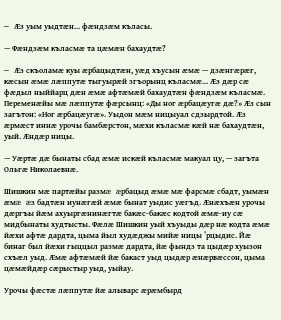— Æз уым уыдтæн... фæндзæм къласы.

— Фæндзæм къласмæ та цæмæн бахаудтæ?

— Æз скъоламæ куы æрбацыдтæн, уæд хъусын æмæ — дзæнгæрæг, кæсын æмæ лæппутæ тыгуырæй згъорынц къласмæ... Æз дæр сæ фæдыл ныййарц дæн æмæ афтæмæй бахаудтæн фæндзæм къласмæ. Переменæйы мæ лæппутæ фæрсынц: «Ды ног æрбацæугæ дæ?» Æз сын загътон: «Ног æрбацæугæ». Уыдон мæм ницыуал сдзырдтой. Æз æрмæст иннæ урочы бамбæрстон, мæхи къласмæ кæй нæ бахаудтæн, уый. Æндæр ницы.

— Уæртæ дæ бынаты сбад æмæ искæй къласмæ макуал цу, — загъта Ольгæ Николаевнæ.

Шишкин мæ партæйы размæ æрбацыд æмæ мæ фарсмæ сбадт, уымæн æмæ æз бадтæн иунæгæй æмæ бынат уыдис уæгъд. Æнæхъæн урочы дæргъы йæм ахуыргæнинæгтæ бакæс-бакæс кодтой æмæ-иу сæ мидбынаты худтысты. Фæлæ Шишкин уый хъуыды дæр нæ кодта æмæ йæхи афтæ дардта, цыма йыл худæджы мийæ ницы ’рцыдис. Йæ бинаг был йæхи гыццыл размæ дардта, йæ фындз та цыдæр хуызон схъæл уыд. Æмæ афтæмæй йæ бакаст уыд цыдæр æнæрвæссон, цыма цæмæйдæр сæрыстыр уыд, уыйау.

Урочы фæстæ лæппутæ йæ алыварс æрæмбырд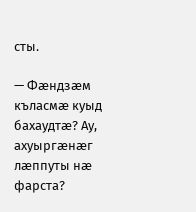сты.

— Фæндзæм къласмæ куыд бахаудтæ? Ау, ахуыргæнæг лæппуты нæ фарста?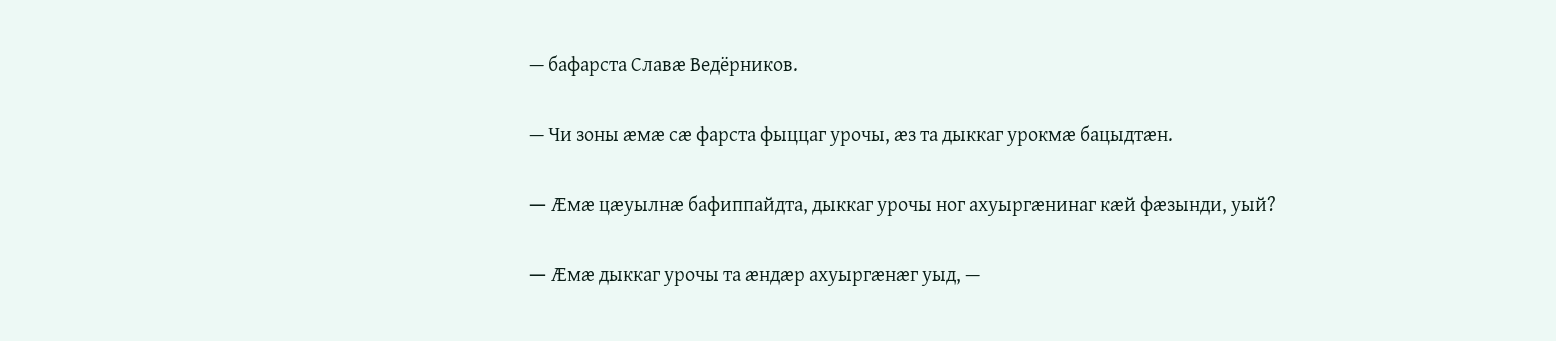— бафарста Славæ Ведёрников.

— Чи зоны æмæ сæ фарста фыццаг урочы, æз та дыккаг урокмæ бацыдтæн.

— Æмæ цæуылнæ бафиппайдта, дыккаг урочы ног ахуыргæнинаг кæй фæзынди, уый?

— Æмæ дыккаг урочы та æндæр ахуыргæнæг уыд, —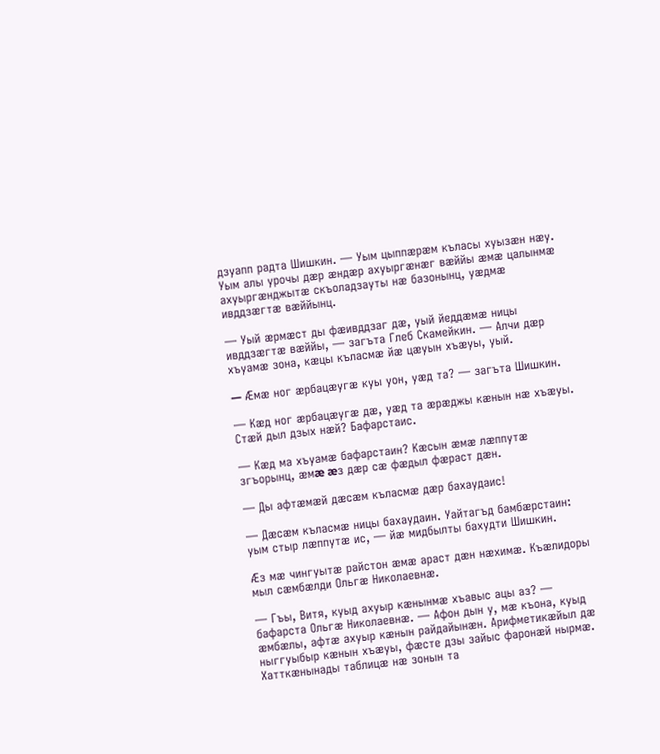дзуапп радта Шишкин. — Уым цыппæрæм къласы хуызæн нæу. Уым алы урочы дæр æндæр ахуыргæнæг вæййы æмæ цалынмæ ахуыргæнджытæ скъоладзауты нæ базонынц, уæдмæ ивддзæгтæ вæййынц.

— Уый æрмæст ды фæивддзаг дæ, уый йеддæмæ ницы ивддзæгтæ вæййы, — загъта Глеб Скамейкин. — Алчи дæр хъуамæ зона, кæцы къласмæ йæ цæуын хъæуы, уый.

— Æмæ ног æрбацæугæ куы уон, уæд та? — загъта Шишкин.

— Кæд ног æрбацæугæ дæ, уæд та æрæджы кæнын нæ хъæуы. Стæй дыл дзых нæй? Бафарстаис.

— Кæд ма хъуамæ бафарстаин? Кæсын æмæ лæппутæ згъорынц, æмæ æз дæр сæ фæдыл фæраст дæн.

— Ды афтæмæй дæсæм къласмæ дæр бахаудаис!

— Дæсæм къласмæ ницы бахаудаин. Уайтагъд бамбæрстаин: уым стыр лæппутæ ис, — йæ мидбылты бахудти Шишкин.

Æз мæ чингуытæ райстон æмæ араст дæн нæхимæ. Къæлидоры мыл сæмбæлди Ольгæ Николаевнæ.

— Гъы, Витя, куыд ахуыр кæнынмæ хъавыс ацы аз? — бафарста Ольгæ Николаевнæ. — Афон дын у, мæ къона, куыд æмбæлы, афтæ ахуыр кæнын райдайынæн. Арифметикæйыл дæ ныггуыбыр кæнын хъæуы, фæсте дзы зайыс фаронæй нырмæ. Хатткæнынады таблицæ нæ зонын та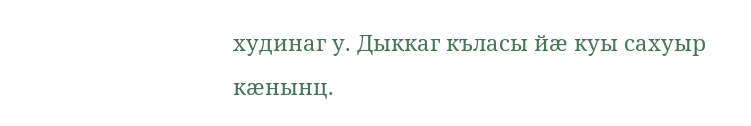худинаг у. Дыккаг къласы йæ куы сахуыр кæнынц.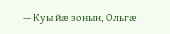— Куы йæ зонын, Ольгæ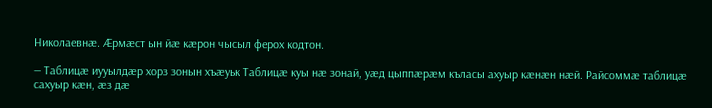Николаевнæ. Æрмæст ын йæ кæрон чысыл ферох кодтон.

— Таблицæ иууылдæр хорз зонын хъæуьк Таблицæ куы нæ зонай, уæд цыппæрæм къласы ахуыр кæнæн нæй. Райсоммæ таблицæ сахуыр кæн, æз дæ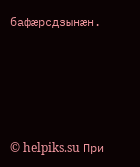бафæрсдзынæн.





© helpiks.su При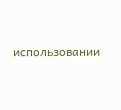использовании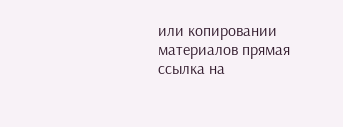или копировании материалов прямая ссылка на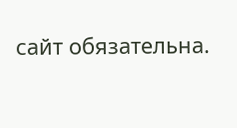сайт обязательна.